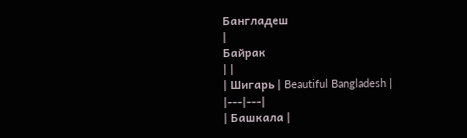Бангладеш
|
Байрак
| |
| Шигарь | Beautiful Bangladesh |
|---|---|
| Башкала |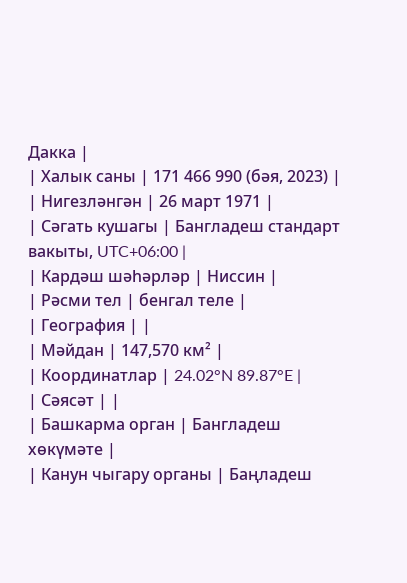Дакка |
| Халык саны | 171 466 990 (бәя, 2023) |
| Нигезләнгән | 26 март 1971 |
| Сәгать кушагы | Бангладеш стандарт вакыты, UTC+06:00 |
| Кардәш шәһәрләр | Ниссин |
| Рәсми тел | бенгал теле |
| География | |
| Мәйдан | 147,570 км² |
| Координатлар | 24.02°N 89.87°E |
| Сәясәт | |
| Башкарма орган | Бангладеш хөкүмәте |
| Канун чыгару органы | Баңладеш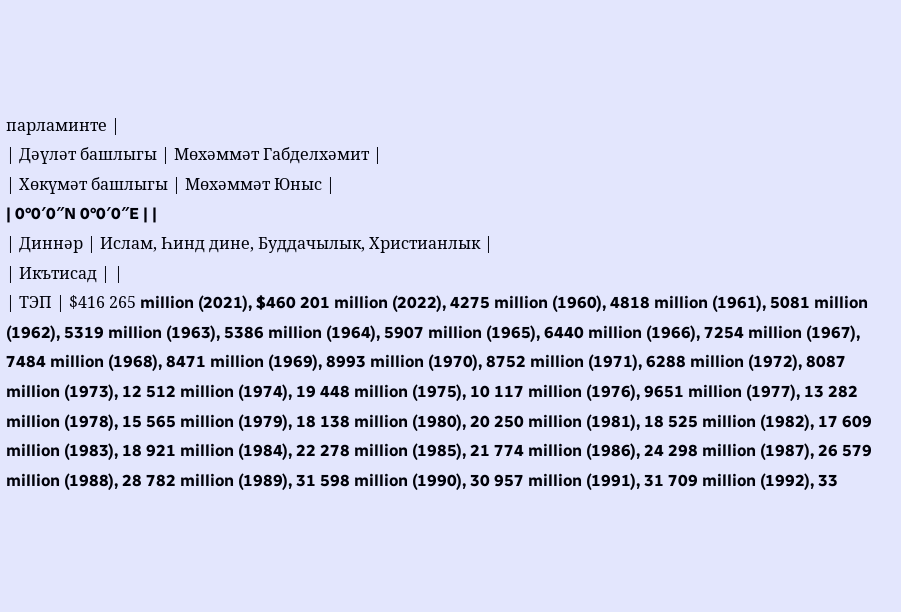парламинте |
| Дәүләт башлыгы | Мөхәммәт Габделхәмит |
| Хөкүмәт башлыгы | Мөхәммәт Юныс |
| 0°0′0″N 0°0′0″E | |
| Диннәр | Ислам, Һинд дине, Буддачылык, Христианлык |
| Икътисад | |
| ТЭП | $416 265 million (2021), $460 201 million (2022), 4275 million (1960), 4818 million (1961), 5081 million (1962), 5319 million (1963), 5386 million (1964), 5907 million (1965), 6440 million (1966), 7254 million (1967), 7484 million (1968), 8471 million (1969), 8993 million (1970), 8752 million (1971), 6288 million (1972), 8087 million (1973), 12 512 million (1974), 19 448 million (1975), 10 117 million (1976), 9651 million (1977), 13 282 million (1978), 15 565 million (1979), 18 138 million (1980), 20 250 million (1981), 18 525 million (1982), 17 609 million (1983), 18 921 million (1984), 22 278 million (1985), 21 774 million (1986), 24 298 million (1987), 26 579 million (1988), 28 782 million (1989), 31 598 million (1990), 30 957 million (1991), 31 709 million (1992), 33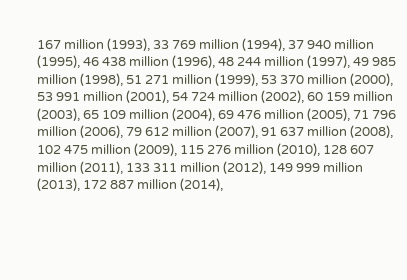167 million (1993), 33 769 million (1994), 37 940 million (1995), 46 438 million (1996), 48 244 million (1997), 49 985 million (1998), 51 271 million (1999), 53 370 million (2000), 53 991 million (2001), 54 724 million (2002), 60 159 million (2003), 65 109 million (2004), 69 476 million (2005), 71 796 million (2006), 79 612 million (2007), 91 637 million (2008), 102 475 million (2009), 115 276 million (2010), 128 607 million (2011), 133 311 million (2012), 149 999 million (2013), 172 887 million (2014),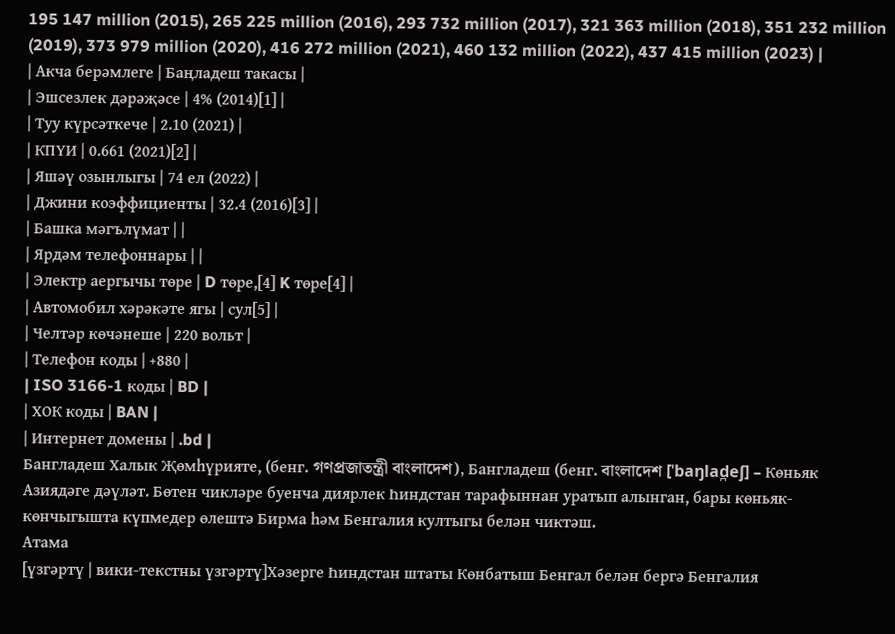195 147 million (2015), 265 225 million (2016), 293 732 million (2017), 321 363 million (2018), 351 232 million (2019), 373 979 million (2020), 416 272 million (2021), 460 132 million (2022), 437 415 million (2023) |
| Акча берәмлеге | Баңладеш такасы |
| Эшсезлек дәрәҗәсе | 4% (2014)[1] |
| Туу күрсәткече | 2.10 (2021) |
| КПҮИ | 0.661 (2021)[2] |
| Яшәү озынлыгы | 74 ел (2022) |
| Джини коэффициенты | 32.4 (2016)[3] |
| Башка мәгълүмат | |
| Ярдәм телефоннары | |
| Электр аергычы төре | D төре,[4] K төре[4] |
| Автомобил хәрәкәте ягы | сул[5] |
| Челтәр көчәнеше | 220 вольт |
| Телефон коды | +880 |
| ISO 3166-1 коды | BD |
| ХОК коды | BAN |
| Интернет домены | .bd |
Бангладеш Халык Җөмһүрияте, (бенг. গণপ্রজাতন্ত্রী বাংলাদেশ), Бангладеш (бенг. বাংলাদেশ [ˈbaŋlad̪eʃ] – Көньяк Азиядәге дәүләт. Бөтен чикләре буенча диярлек Һиндстан тарафыннан уратып алынган, бары көньяк-көнчыгышта күпмедер өлештә Бирма һәм Бенгалия култыгы белән чиктәш.
Атама
[үзгәртү | вики-текстны үзгәртү]Хәзерге Һиндстан штаты Көнбатыш Бенгал белән бергә Бенгалия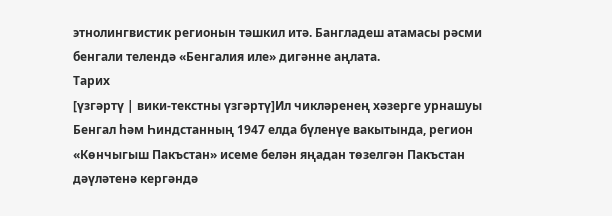этнолингвистик регионын тәшкил итә. Бангладеш атамасы рәсми бенгали телендә «Бенгалия иле» дигәнне аңлата.
Тарих
[үзгәртү | вики-текстны үзгәртү]Ил чикләренең хәзерге урнашуы Бенгал һәм Һиндстанның 1947 елда бүленүе вакытында, регион «Көнчыгыш Пакъстан» исеме белән яңадан төзелгән Пакъстан дәүләтенә кергәндә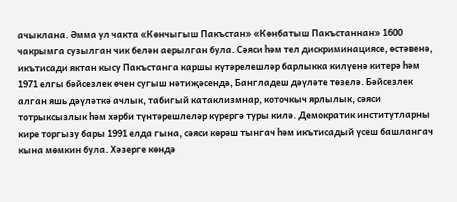ачыклана. Әмма ул чакта «Көнчыгыш Пакъстан» «Көнбатыш Пакъстаннан» 1600 чакрымга сузылган чик белән аерылган була. Сәяси һәм тел дискриминациясе, өстәвенә, икътисади яктан кысу Пакъстанга каршы күтәрелешләр барлыкка килүенә китерә һәм 1971 елгы бәйсезлек өчен сугыш нәтиҗәсендә, Бангладеш дәүләте төзелә. Бәйсезлек алган яшь дәүләткә ачлык, табигый катаклизмнар, коточкыч ярлылык, сәяси тотрыксызлык һәм хәрби түнтәрешлеләр күрергә туры килә. Демократик институтларны кире торгызу бары 1991 елда гына, сәяси көрәш тынгач һәм икътисадый үсеш башлангач кына мөмкин була. Хәзерге көндә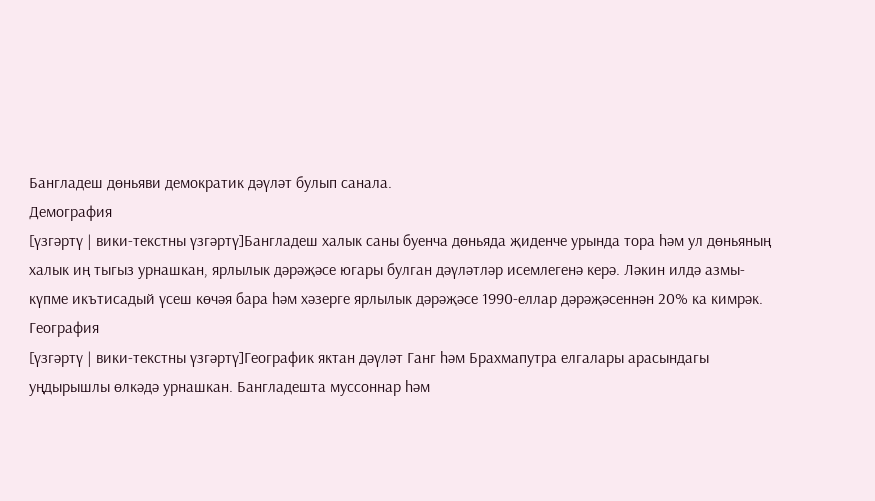Бангладеш дөньяви демократик дәүләт булып санала.
Демография
[үзгәртү | вики-текстны үзгәртү]Бангладеш халык саны буенча дөньяда җиденче урында тора һәм ул дөньяның халык иң тыгыз урнашкан, ярлылык дәрәҗәсе югары булган дәүләтләр исемлегенә керә. Ләкин илдә азмы-күпме икътисадый үсеш көчәя бара һәм хәзерге ярлылык дәрәҗәсе 1990-еллар дәрәҗәсеннән 20% ка кимрәк.
География
[үзгәртү | вики-текстны үзгәртү]Географик яктан дәүләт Ганг һәм Брахмапутра елгалары арасындагы уңдырышлы өлкәдә урнашкан. Бангладешта муссоннар һәм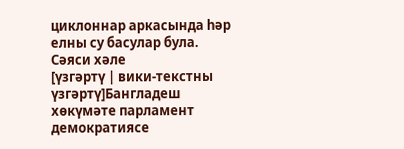циклоннар аркасында һәр елны су басулар була.
Сәяси хәле
[үзгәртү | вики-текстны үзгәртү]Бангладеш хөкүмәте парламент демократиясе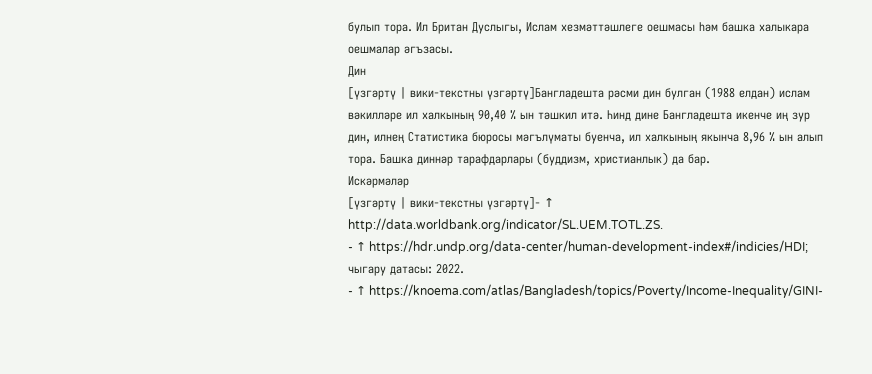булып тора. Ил Британ Дуслыгы, Ислам хезмәттәшлеге оешмасы һәм башка халыкара оешмалар әгъзасы.
Дин
[үзгәртү | вики-текстны үзгәртү]Бангладешта рәсми дин булган (1988 елдан) ислам вәкилләре ил халкының 90,40 % ын тәшкил итә. Һинд дине Бангладешта икенче иң зур дин, илнең Статистика бюросы мәгълүматы буенча, ил халкының якынча 8,96 % ын алып тора. Башка диннәр тарафдарлары (буддизм, христианлык) да бар.
Искәрмәләр
[үзгәртү | вики-текстны үзгәртү]- ↑ http://data.worldbank.org/indicator/SL.UEM.TOTL.ZS.
- ↑ https://hdr.undp.org/data-center/human-development-index#/indicies/HDI; чыгару датасы: 2022.
- ↑ https://knoema.com/atlas/Bangladesh/topics/Poverty/Income-Inequality/GINI-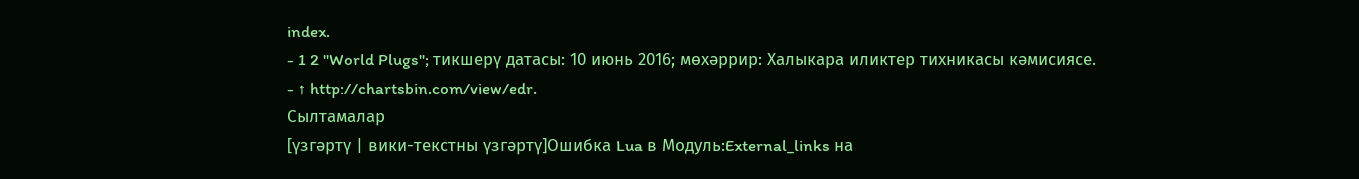index.
- 1 2 "World Plugs"; тикшерү датасы: 10 июнь 2016; мөхәррир: Халыкара иликтер тихникасы кәмисиясе.
- ↑ http://chartsbin.com/view/edr.
Сылтамалар
[үзгәртү | вики-текстны үзгәртү]Ошибка Lua в Модуль:External_links на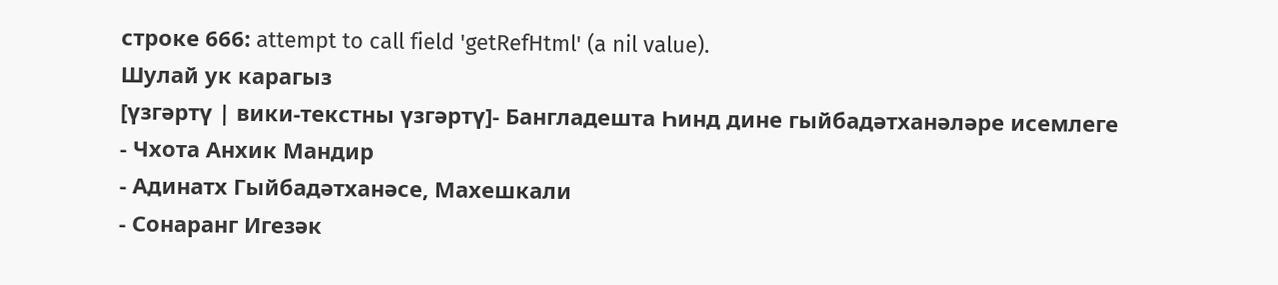строке 666: attempt to call field 'getRefHtml' (a nil value).
Шулай ук карагыз
[үзгәртү | вики-текстны үзгәртү]- Бангладешта Һинд дине гыйбадәтханәләре исемлеге
- Чхота Анхик Мандир
- Адинатх Гыйбадәтханәсе, Махешкали
- Сонаранг Игезәк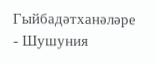Гыйбадәтханәләре
- Шушуния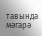тавында мәгарә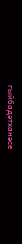гыйбадәтханәсе